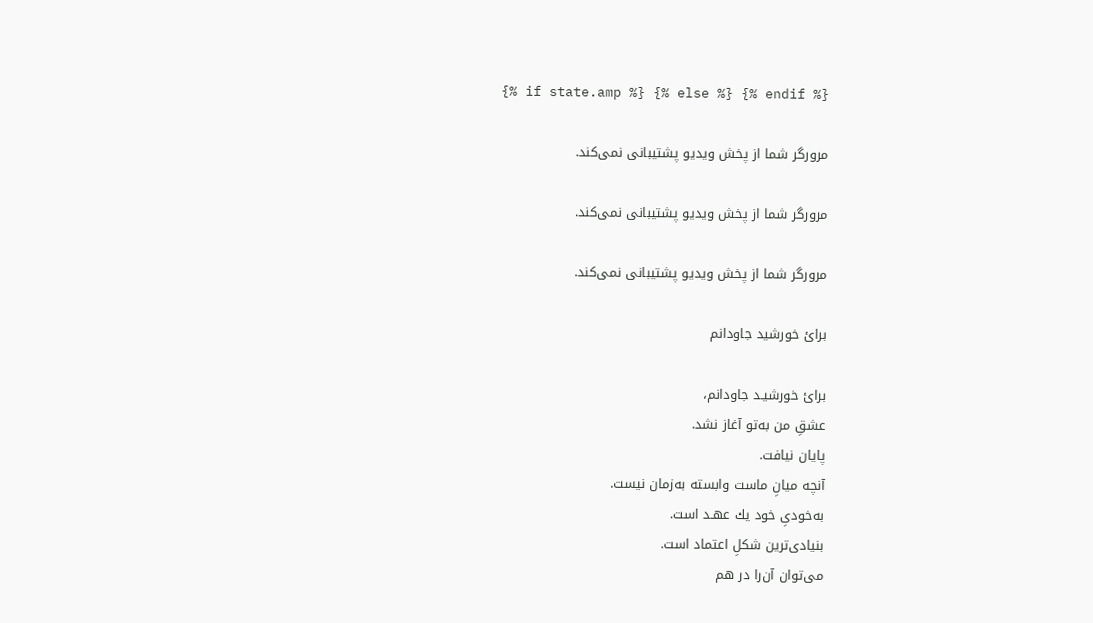{% if state.amp %} {% else %} {% endif %}

مرورگر شما از پخش ویدیو پشتیبانی نمی‌کند.

مرورگر شما از پخش ویدیو پشتیبانی نمی‌کند.

مرورگر شما از پخش ویدیو پشتیبانی نمی‌کند.

برائ خورشید جاودانم

برائ خورشیـد جاودانم‌،
عشقِ من به‌تو‌ آغاز نشد.
پایان نیافت.
آنچه میانِ ماست وابسته به‌زمان نیست.
به‌خودیِ خود یك عهـد است.
بنیادی‌ترین شکلِ اعتماد است.
می‌توان آن‌را در هم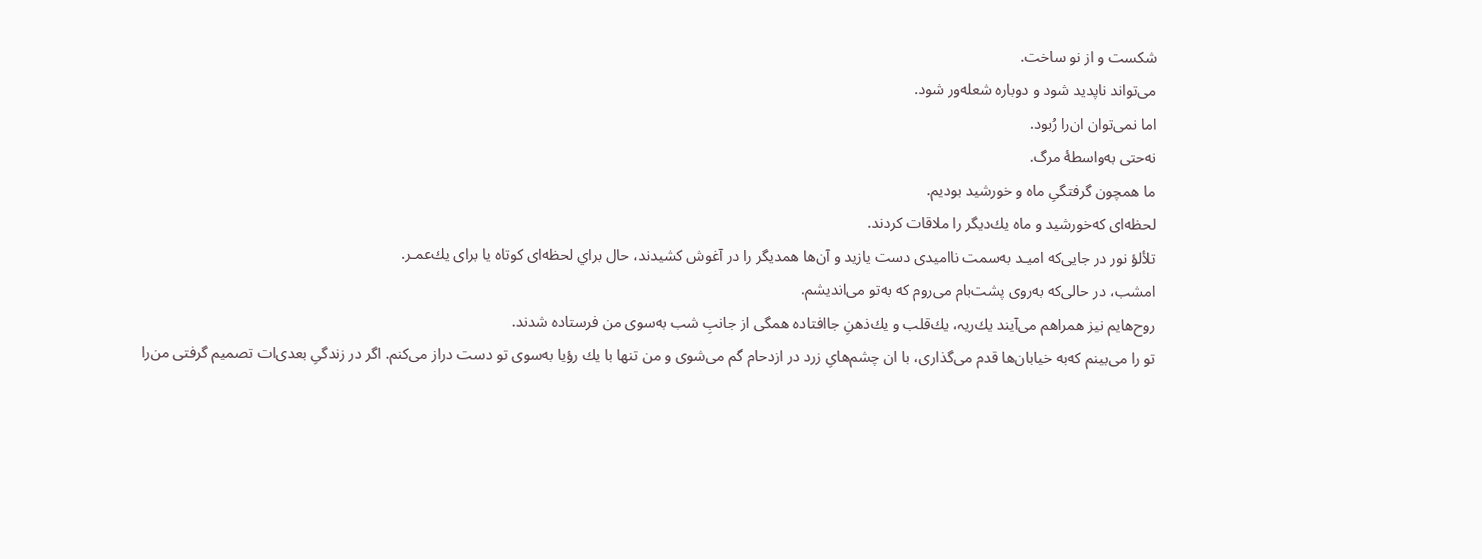شکست و از نو ساخت.
می‌تواند ناپدید شود و دوباره شعله‌ور‌ شود.
اما نمی‌توان ان‌را‌ رُبود.
نه‌حتی‌ به‌واسطۀ مرگ.
ما همچون گرفتگیِ‌ ماه و خورشید بودیم.
لحظه‌ای که‌خورشید و ماه یك‌دیگر را ملاقات کردند.
تلألؤ نور در جایی‌که امیـد به‌سمت‌ ناامیدی‌ دست یازید و آن‌ها همدیگر را در آغوش کشیدند، حال براي لحظه‌ای کوتاه یا برای یك‌عمـر.
امشب، در حالی‌که به‌روی‌ پشت‌بام می‌روم که به‌تو‌ می‌اندیشم.
روح‌هایم‌ نیز همراهم می‌آیند یك‌ریہ، یك‌قلب و یك‌ذهنِ جاافتاده همگی از جانبِ ‌شب به‌سوی‌ من فرستاده شدند.
تو را می‌بینم که‌به‌ خیابان‌‌ها قدم می‌گذاری، با ان‌ چشم‌هایِ زرد در ازدحام‌ گم می‌شوی‌ و من تنها با یك رؤیا‌ به‌سوی‌ تو دست دراز می‌کنم. اگر در زندگیِ بعدی‌ات‌ تصمیم گرفتی من‌را‌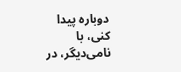دوباره پیدا کنی، با نامی‌دیگر، در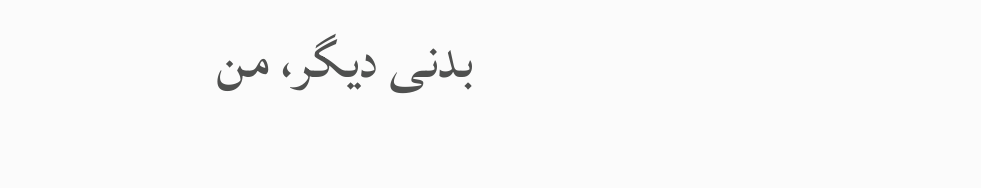بدنی دیگر، من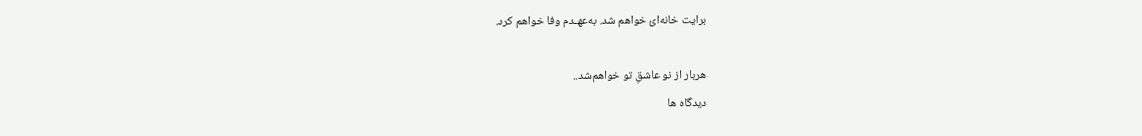برایت خانه‌ائ خواهم شد. به‌عهـدم وفا خواهم کرد.

هربار از نو عاشقِ تو خواهم‌شد..
دیدگاه ها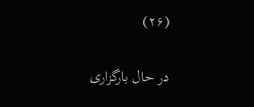(۲۶)

در حال بارگزاری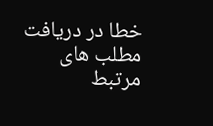خطا در دریافت مطلب های مرتبط